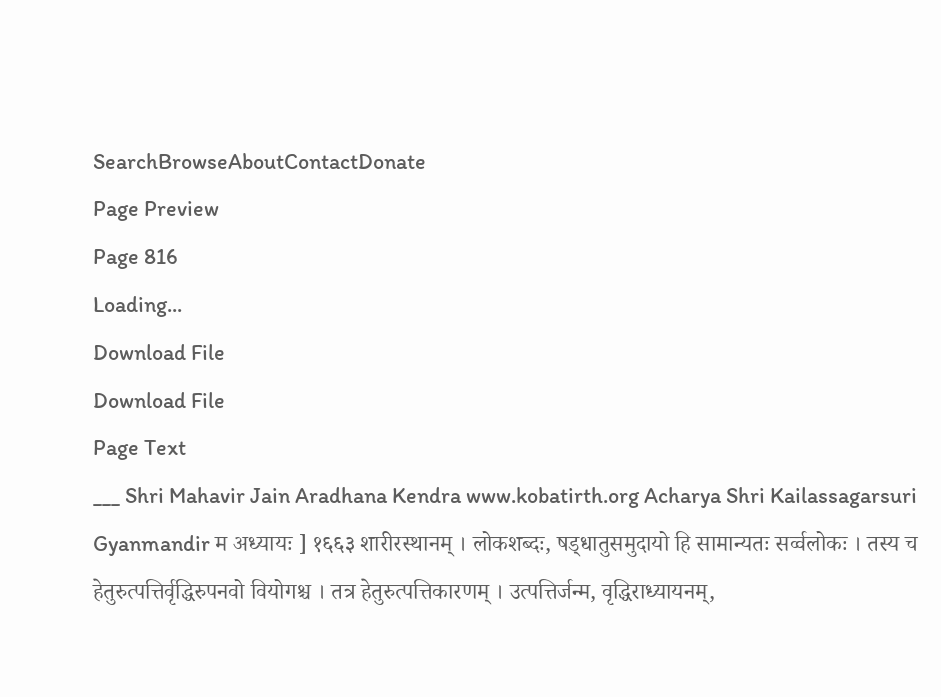SearchBrowseAboutContactDonate
Page Preview
Page 816
Loading...
Download File
Download File
Page Text
___ Shri Mahavir Jain Aradhana Kendra www.kobatirth.org Acharya Shri Kailassagarsuri Gyanmandir म अध्यायः ] १६६३ शारीरस्थानम् । लोकशब्दः, षड्धातुसमुदायो हि सामान्यतः सर्व्वलोकः । तस्य च हेतुरुत्पत्तिर्वृद्धिरुपनवो वियोगश्च । तत्र हेतुरुत्पत्तिकारणम् । उत्पत्तिर्जन्म, वृद्धिराध्यायनम्,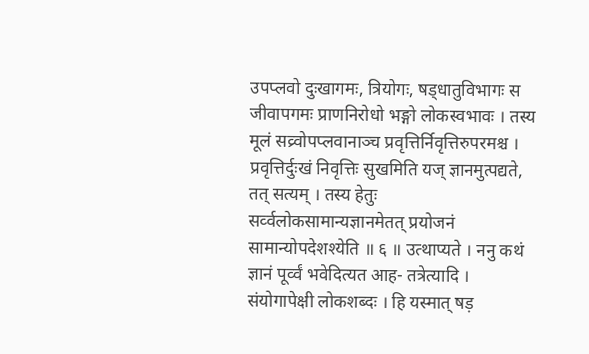उपप्लवो दुःखागमः, त्रियोगः, षड्धातुविभागः स जीवापगमः प्राणनिरोधो भङ्गो लोकस्वभावः । तस्य मूलं सव्र्वोपप्लवानाञ्च प्रवृत्तिर्निवृत्तिरुपरमश्च । प्रवृत्तिर्दुःखं निवृत्तिः सुखमिति यज् ज्ञानमुत्पद्यते, तत् सत्यम् । तस्य हेतुः सर्व्वलोकसामान्यज्ञानमेतत् प्रयोजनं सामान्योपदेशश्येति ॥ ६ ॥ उत्थाप्यते । ननु कथं ज्ञानं पूर्व्वं भवेदित्यत आह- तत्रेत्यादि । संयोगापेक्षी लोकशब्दः । हि यस्मात् षड़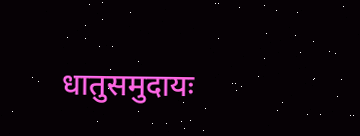धातुसमुदायः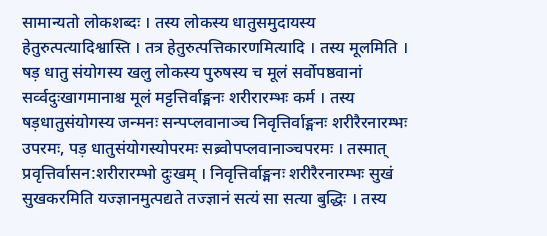सामान्यतो लोकशब्दः । तस्य लोकस्य धातुसमुदायस्य हेतुरुत्पत्यादिश्वास्ति । तत्र हेतुरुत्पत्तिकारणमित्यादि । तस्य मूलमिति । षड़ धातु संयोगस्य खलु लोकस्य पुरुषस्य च मूलं सर्वोपष्ठवानां सर्व्वदुःखागमानाश्च मूलं मट्टत्तिर्वाङ्मनः शरीरारम्भः कर्म । तस्य षड़धातुसंयोगस्य जन्मनः सन्पप्लवानाञ्च निवृत्तिर्वाङ्मनः शरीरैरनारम्भः उपरमः, पड़ धातुसंयोगस्योपरमः सब्र्वोपप्लवानाञ्चपरमः । तस्मात् प्रवृत्तिर्वासन:शरीरारम्भो दुःखम् । निवृत्तिर्वाङ्मनः शरीरैरनारम्भः सुखं सुखकरमिति यज्ज्ञानमुत्पद्यते तज्ज्ञानं सत्यं सा सत्या बुद्धिः । तस्य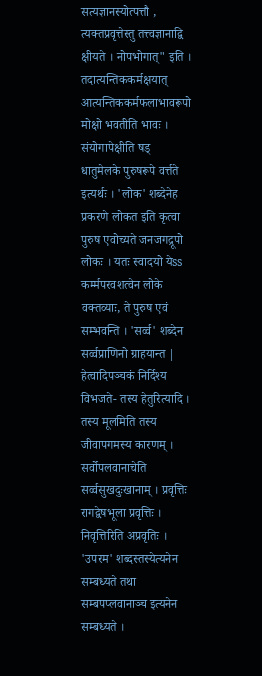सत्यज्ञानस्योत्पत्तौ , त्यक्तप्रवृत्तेस्तु तत्त्वज्ञानाद्वि क्षीयते । नोपभोगात्" इति । तदात्यन्तिककर्मक्षयात् आत्यन्तिककर्मफलाभावरूपो मोक्षो भवतीति भावः । संयोगापेक्षीति षड् धातुमेलके पुरुषरूपे वर्त्तते इत्यर्थः । 'लोक' शब्देनेह प्रकरणे लोकत इति कृत्वा पुरुष एवोच्यते जनजगद्रूपो लोकः । यतः स्वादयो येss कर्म्मपरवशत्वेन लोके वक्तव्याः, ते पुरुष एवं सम्भवन्ति । 'सर्व्व' शब्देन सर्व्वप्राणिनो ग्राहयान्त | हेत्वादिपञ्चकं निर्दिश्य विभजते- तस्य हेतुरित्यादि । तस्य मूलमिति तस्य जीवापगमस्य कारणम् । सर्वोपलवानाचेति सर्व्वसुखदुःखानाम् । प्रवृत्तिः रागद्वेषभूला प्रवृत्तिः । निवृत्तिरिति अप्रवृतिः । 'उपरम' शब्दस्तस्येत्यनेन सम्बध्यते तथा सम्बपप्लवानाञ्च इत्यनेन सम्बध्यते ।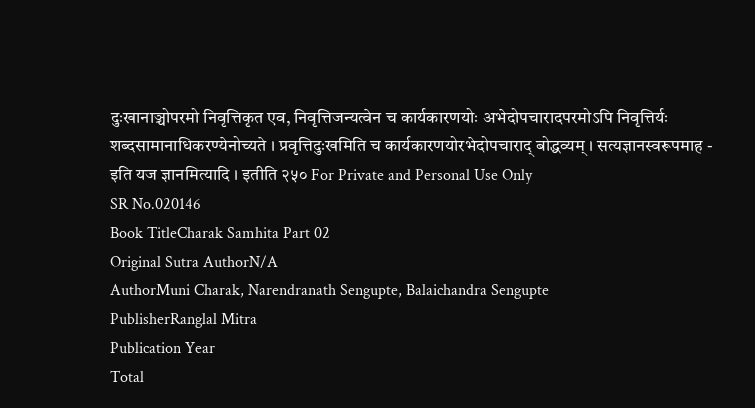दुःखानाञ्चोपरमो निवृत्तिकृत एव, निवृत्तिजन्यत्वेन च कार्यकारणयोः अभेदोपचारादपरमोऽपि निवृत्तिर्यः शब्दसामानाधिकरण्येनोच्यते । प्रवृत्तिदुःखमिति च कार्यकारणयोरभेदोपचाराद् बोद्धव्यम् । सत्यज्ञानस्वरूपमाह - इति यज ज्ञानमित्यादि । इतीति २५० For Private and Personal Use Only
SR No.020146
Book TitleCharak Samhita Part 02
Original Sutra AuthorN/A
AuthorMuni Charak, Narendranath Sengupte, Balaichandra Sengupte
PublisherRanglal Mitra
Publication Year
Total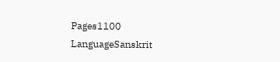Pages1100
LanguageSanskrit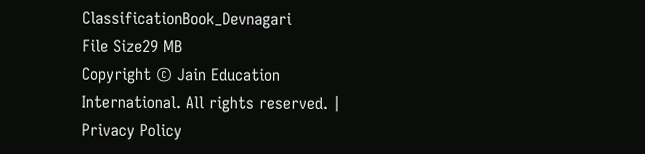ClassificationBook_Devnagari
File Size29 MB
Copyright © Jain Education International. All rights reserved. | Privacy Policy